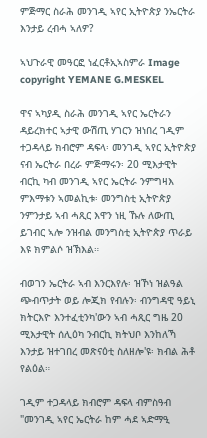ምጅማር ስራሕ መንገዲ ኣየር ኢትዮጵያ ንኤርትራ እንታይ ረብሓ ኣለዎ?

ኣህጉራዊ መዓርፎ ነፈርቶኢኣስምራ Image copyright YEMANE G.MESKEL

ዋና ኣካያዲ ስራሕ መንገዲ ኣየር ኤርትራን ዳይረክተር ኣታዊ ውሽጢ ሃገርን ዝነበረ ገዲም ተጋዳላይ ክብሮም ዳፍላ፡ መንገዲ ኣየር ኢትዮጵያ ናብ ኤርትራ በረራ ምጅማሩን፡ 20 ሚእታዊት ብርኪ ካብ መንገዲ ኣየር ኤርትራ ንምግዛእ ምእማቱን ኣመልኪቱ፡ መንግስቲ ኢትዮጵያ ንምንታይ ኣብ ሓጺር እዋን ነዚ ኹሉ ለውጢ ይገብር ኣሎ ንዝብል መንግስቲ ኢትዮጵያ ጥራይ እዩ ክምልሶ ዝኽእል።

ብወገን ኤርትራ ኣብ እንርእየሉ፡ ዝኾነ ዝልዓል ጭብጥታት ወይ ሎጂክ የብሉን፡ ብንግዳዊ ዓይኒ ክትርእዮ እንተፈቲንካ'ውን ኣብ ሓጺር ግዜ 20 ሚእታዊት ሰሊዕካ ንብርኪ ክትህቦ እንከለኻ እንታይ ዝተገበረ መጽናዕቲ ስለዘሎ'ዩ፡ ክብል ሕቶ የልዕል።

ገዲም ተጋዳላይ ክብሮም ዳፍላ ብምስዓብ "መንገዲ ኣየር ኤርትራ ከም ሓደ ኣድማዒ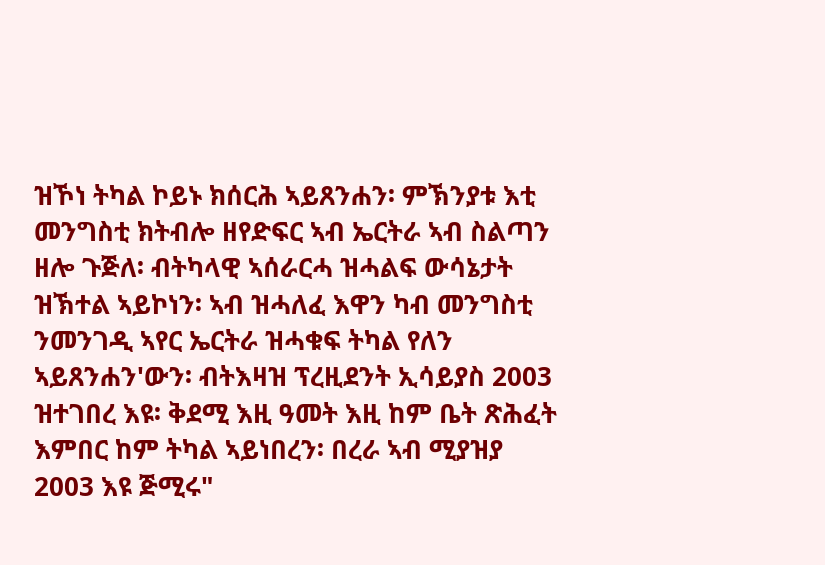ዝኾነ ትካል ኮይኑ ክሰርሕ ኣይጸንሐን፡ ምኽንያቱ እቲ መንግስቲ ክትብሎ ዘየድፍር ኣብ ኤርትራ ኣብ ስልጣን ዘሎ ጉጅለ፡ ብትካላዊ ኣሰራርሓ ዝሓልፍ ውሳኔታት ዝኽተል ኣይኮነን፡ ኣብ ዝሓለፈ እዋን ካብ መንግስቲ ንመንገዲ ኣየር ኤርትራ ዝሓቁፍ ትካል የለን ኣይጸንሐን'ውን፡ ብትእዛዝ ፕረዚደንት ኢሳይያስ 2003 ዝተገበረ እዩ፡ ቅደሚ እዚ ዓመት እዚ ከም ቤት ጽሕፈት እምበር ከም ትካል ኣይነበረን፡ በረራ ኣብ ሚያዝያ 2003 እዩ ጅሚሩ"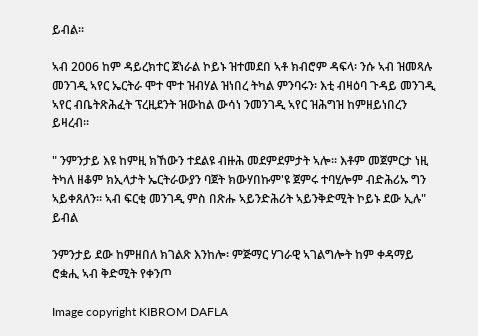ይብል።

ኣብ 2006 ከም ዳይረክተር ጀነራል ኮይኑ ዝተመደበ ኣቶ ክብሮም ዳፍላ፡ ንሱ ኣብ ዝመጻሉ መንገዲ ኣየር ኤርትራ ሞተ ሞተ ዝብሃል ዝነበረ ትካል ምንባሩን፡ እቲ ብዛዕባ ጉዳይ መንገዲ ኣየር ብቤትጽሕፈት ፕረዚደንት ዝውከል ውሳነ ንመንገዲ ኣየር ዝሕግዝ ከምዘይነበረን ይዛረብ።

" ንምንታይ እዩ ከምዚ ክኸውን ተደልዩ ብዙሕ መደምደምታት ኣሎ። እቶም መጀምርታ ነዚ ትካለ ዘቆም ክኢላታት ኤርትራውያን ባጀት ክውሃበኩም'ዩ ጀምሩ ተባሂሎም ብድሕሪኡ ግን ኣይቀጸለን። ኣብ ፍርቂ መንገዲ ምስ በጽሑ ኣይንድሕሪት ኣይንቅድሚት ኮይኑ ደው ኢሉ" ይብል

ንምንታይ ደው ከምዘበለ ክገልጽ እንከሎ፡ ምጅማር ሃገራዊ ኣገልግሎት ከም ቀዳማይ ሮቋሒ ኣብ ቅድሚት የቀንጦ

Image copyright KIBROM DAFLA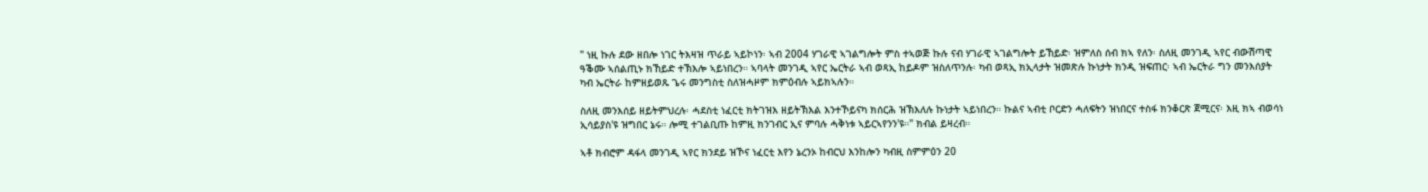" ነዚ ኩሉ ደው ዘበሎ ነገር ትእዛዝ ጥራይ ኣይኮነን፡ ኣብ 2004 ሃገራዊ ኣገልግሎት ምስ ተኣወጅ ኩሉ ናብ ሃገራዊ ኣገልግሎት ይኸይድ፡ ዝምለስ ሰብ ክኣ የለን፡ ስለዚ መንገዲ ኣየር ብውሽጣዊ ዓቕሙ ኣሰልጢኑ ክኸይድ ተኽእሎ ኣይነበረን። ኣባላት መንገዲ ኣየር ኤርትራ ኣብ ወጻኢ ከይዶም ዝስለጥንሉ፡ ካብ ወጻኢ ክኢላታት ዝመጽሉ ኩነታት ክንዲ ዝፍጠር፡ ኣብ ኤርትራ ግን መንእሰያት ካብ ኤርትራ ከምዘይወጹ ጌሩ መንግስቲ ስለዝሓዞም ክምዕብሉ ኣይክኣሉን።

ስለዚ መንእሰይ ዘይትምህረሉ፡ ሓደስቲ ነፈርቲ ክትገዝእ ዘይትኽእል እንተኾይናካ ክሰርሕ ዝኽእለሉ ኩነታት ኣይነበረን። ኩልና ኣብቲ ቦርድን ሓለፍትን ዝነበርና ተስፋ ክንቆርጽ ጀሚርና፡ እዚ ክኣ ብወሳነ ኢሳይያስ'ዩ ዝግበር ኔሩ። ሎሚ ተገልቢጡ ከምዚ ክንገብር ኢና ምባሉ ሓቅነቱ ኣይርኣየንን'ዩ።" ክብል ይዛረብ።

ኣቶ ክብሮም ዳፋላ መንገዲ ኣየር ክንደይ ዝኾና ነፈርቲ እየን ኔረንኦ ከብርህ እንከሎን ካብዚ ስምምዕን 20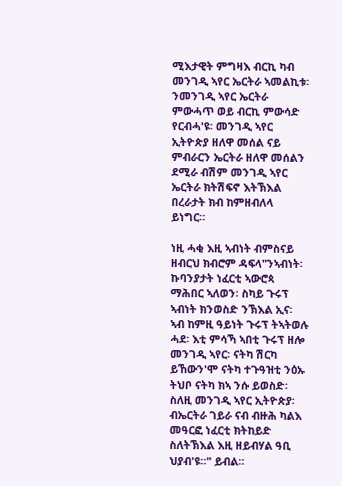ሚእታዊት ምግዛእ ብርኪ ካብ መንገዲ ኣየር ኤርትራ ኣመልኪቱ፡ ንመንገዲ ኣየር ኤርትራ ምውሓጥ ወይ ብርኪ ምውሳድ የርብሓ'ዩ፡ መንገዲ ኣየር ኢትዮጵያ ዘለዋ መሰል ናይ ምብራርን ኤርትራ ዘለዋ መሰልን ደሚራ ብሽም መንገዲ ኣየር ኤርትራ ክትሽፍኖ እትኽእል በረራታት ክብ ከምዘብለላ ይነግር።

ነዚ ሓቂ እዚ ኣብነት ብምስናይ ዘብርህ ክብሮም ዳፍላ"ንኣብነት፡ ኩባንያታት ነፈርቲ ኣውሮጳ ማሕበር ኣለወን፡ ስካይ ጉሩፕ ኣብነት ክንወስድ ንኽእል ኢና፡ ኣብ ከምዚ ዓይነት ጉሩፕ ትኣትወሉ ሓደ፡ እቲ ምሳኻ ኣበቲ ጉሩፕ ዘሎ መንገዲ ኣየር፡ ናትካ ሽርካ ይኸውን'ሞ ናትካ ተጉዓዝቲ ንዕኡ ትህቦ ናትካ ክኣ ንሱ ይወስድ፡ ስለዚ መንገዲ ኣየር ኢትዮጵያ፡ ብኤርትራ ገይራ ናብ ብዙሕ ካልእ መዓርፎ ነፈርቲ ክትከይድ ስለትኽእል እዚ ዘይብሃል ዓቢ ህያብ'ዩ።" ይብል።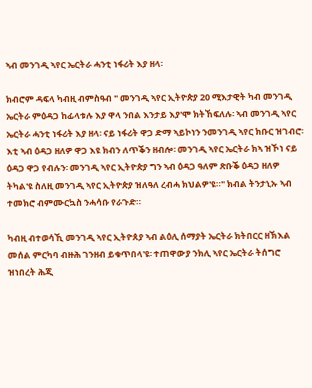ኣብ መንገዲ ኣየር ኤርትራ ሓንቲ ነፋሪት እያ ዘላ፡

ክብሮም ዳፍላ ካብዚ ብምስዓብ " መንገዲ ኣየር ኢትዮጵያ 20 ሚእታዊት ካብ መንገዲ ኤርትራ ምዕዳጋ ከፊላቱሉ እያ ዋላ ንበል እንታይ እያ'ሞ ክትኸፍለሉ፡ ኣብ መንገዲ ኣየር ኤርትራ ሓንቲ ነፋሪት እያ ዘላ፡ ናይ ነፋሪት ዋጋ ድማ ኣይኮነን ንመንገዲ ኣየር ክቡር ዝገብሮ፡ እቲ ኣብ ዕዳጋ ዘለዎ ዋጋ እዩ ክብን ለጥቕን ዘብሎ፡ መንገዲ ኣየር ኤርትራ ክኣ ዝኾነ ናይ ዕዳጋ ዋጋ የብሉን፡ መንገዲ ኣየር ኢትዮጵያ ግን ኣብ ዕዳጋ ዓለም ጽቡቕ ዕዳጋ ዘለዎ ትካል'ዩ ስለዚ መንገዲ ኣየር ኢትዮጵያ ዝለዓለ ረብሓ ክህልዎ'ዩ።" ክብል ትንታኒኡ ኣብ ተመክሮ ብምሙርኳስ ንሓሳቡ የራጉድ።

ካብዚ ብተወሳኺ መንገዲ ኣየር ኢትዮጰያ ኣብ ልዕሊ ሰማያት ኤርትራ ክትበርር ዘኽእል መሰል ምርካባ ብዙሕ ገንዘብ ይቁጥበላ'ዩ፡ ተጠዋውያ ንክሊ ኣየር ኤርትራ ትሰግሮ ዝነበረት ሕጂ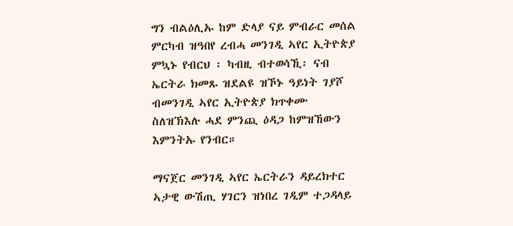ግን ብልዕሊኡ ከም ድላያ ናይ ምብራር መሰል ምርካብ ዝዓበየ ረብሓ መንገዲ ኣየር ኢትዮጵያ ምኳኑ የብርህ ፡ ካብዚ ብተወሳኺ፡ ናብ ኤርትራ ክመጹ ዝደልዩ ዝኾኑ ዓይነት ገያሾ ብመንገዲ ኣየር ኢትዮጵያ ክጥቀሙ ስለዝኽእሉ ሓደ ምንጪ ዕዳጋ ከምዝኸውን እምንትኡ የንብር።

ማናጀር መንገዲ ኣየር ኤርትራን ዳይረክተር ኣታዊ ውሽጢ ሃገርን ዝነበረ ገዲም ተጋዳላይ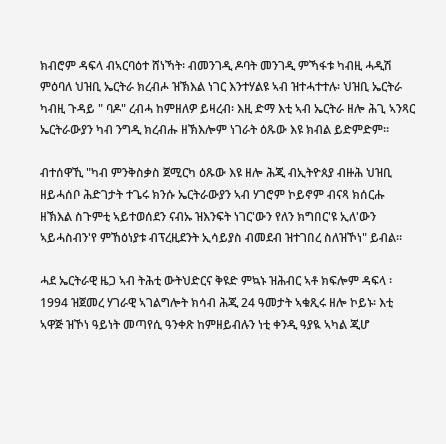ክብሮም ዳፍላ ብኣርባዕተ ሸነኻት፡ ብመንገዲ ዶባት መንገዲ ምኻፋቱ ካብዚ ሓዲሽ ምዕባለ ህዝቢ ኤርትራ ክረብሖ ዝኽእል ነገር እንተሃልዩ ኣብ ዝተሓተተሉ፡ ህዝቢ ኤርትራ ካብዚ ጉዳይ " ባዶ" ረብሓ ከምዘለዎ ይዛረብ፡ እዚ ድማ እቲ ኣብ ኤርትራ ዘሎ ሕጊ ኣንጻር ኤርትራውያን ካብ ንግዲ ክረብሑ ዘኽእሎም ነገራት ዕጹው እዩ ክብል ይድምድም።

ብተሰዋኺ "ካብ ምንቅስቃስ ጀሚርካ ዕጹው እዩ ዘሎ ሕጂ ብኢትዮጰያ ብዙሕ ህዝቢ ዘይሓሰቦ ሕድገታት ተጌሩ ክንሱ ኤርትራውያን ኣብ ሃገሮም ኮይኖም ብናጻ ክሰርሑ ዘኽእል ስጉምቲ ኣይተወሰደን ናብኡ ዝእንፍት ነገር'ውን የለን ክግበር'ዩ ኢለ'ውን ኣይሓስብን'የ ምኸዕነያቱ ብፕረዚደንት ኢሳይያስ ብመደብ ዝተገበረ ስለዝኾነ" ይብል።

ሓደ ኤርትራዊ ዜጋ ኣብ ትሕቲ ውትህድርና ቅዩድ ምኳኑ ዝሕብር ኣቶ ክፍሎም ዳፍላ ፡ 1994 ዝጀመረ ሃገራዊ ኣገልግሎት ክሳብ ሕጂ 24 ዓመታት ኣቁጺሩ ዘሎ ኮይኑ፡ እቲ ኣዋጅ ዝኾነ ዓይነት መጣየሲ ዓንቀጽ ከምዘይብሉን ነቲ ቀንዲ ዓያዪ ኣካል ጂሆ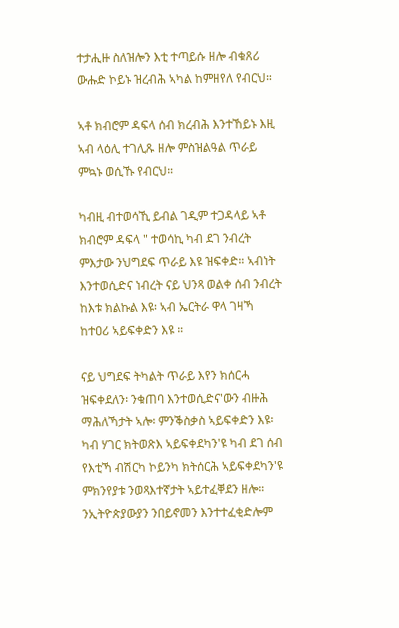ተታሒዙ ስለዝሎን እቲ ተጣይሱ ዘሎ ብቁጸሪ ውሑድ ኮይኑ ዝረብሕ ኣካል ከምዘየለ የብርህ።

ኣቶ ክብሮም ዳፍላ ሰብ ክረብሕ እንተኸይኑ እዚ ኣብ ላዕሊ ተገሊጹ ዘሎ ምስዝልዓል ጥራይ ምኳኑ ወሲኹ የብርህ።

ካብዚ ብተወሳኺ ይብል ገዲም ተጋዳላይ ኣቶ ክብሮም ዳፍላ " ተወሳኪ ካብ ደገ ንብረት ምእታው ንህግደፍ ጥራይ እዩ ዝፍቀድ። ኣብነት እንተወሲድና ነብረት ናይ ህንጻ ወልቀ ሰብ ንብረት ከእቱ ክልኩል እዩ፡ ኣብ ኤርትራ ዋላ ገዛኻ ከተዐሪ ኣይፍቀድን እዩ ።

ናይ ህግደፍ ትካልት ጥራይ እየን ክሰርሓ ዝፍቀደለን፡ ንቁጠባ እንተወሲድና'ውን ብዙሕ ማሕለኻታት ኣሎ፡ ምንቕስቃስ ኣይፍቀድን እዩ፡ ካብ ሃገር ክትወጽእ ኣይፍቀደካን'ዩ ካብ ደገ ሰብ የእቲኻ ብሽርካ ኮይንካ ክትሰርሕ ኣይፍቀደካን'ዩ ምክንየያቱ ንወጻእተኛታት ኣይተፈቐደን ዘሎ። ንኢትዮጵያውያን ንበይኖመን እንተተፈቂድሎም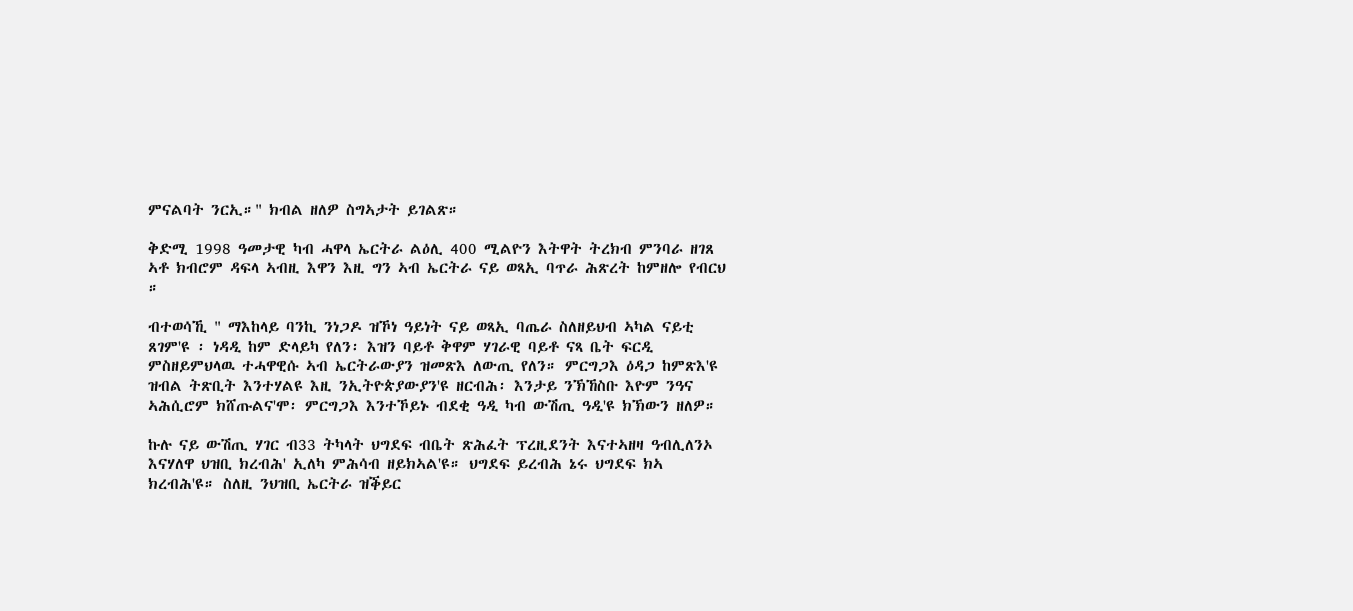ምናልባት ንርኢ።" ክብል ዘለዎ ስግኣታት ይገልጽ።

ቅድሚ 1998 ዓመታዊ ካብ ሓዋላ ኤርትራ ልዕሊ 400 ሚልዮን እትዋት ትረክብ ምንባራ ዘገጸ ኣቶ ክብሮም ዳፍላ ኣብዚ እዋን እዚ ግን ኣብ ኤርትራ ናይ ወጻኢ ባጥራ ሕጽረት ከምዘሎ የብርህ ።

ብተወሳኺ " ማእከላይ ባንኪ ንነጋዶ ዝኾነ ዓይነት ናይ ወጻኢ ባጤራ ስለዘይህብ ኣካል ናይቲ ጸገም'ዩ ፡ ነዳዲ ከም ድላይካ የለን፡ እዝን ባይቶ ቅዋም ሃገራዊ ባይቶ ናጻ ቤት ፍርዲ ምስዘይምህላዉ ተሓዋዊሱ ኣብ ኤርትራውያን ዝመጽእ ለውጢ የለን። ምርግጋእ ዕዳጋ ከምጽእ'ዩ ዝብል ትጽቢት እንተሃልዩ እዚ ንኢትዮጵያውያን'ዩ ዘርብሕ፡ እንታይ ንኽኸስቡ እዮም ንዓና ኣሕሲሮም ክሸጡልና'ሞ፡ ምርግጋእ እንተኾይኑ ብደቂ ዓዲ ካብ ውሽጢ ዓዲ'ዩ ክኽውን ዘለዎ።

ኩሉ ናይ ውሽጢ ሃገር ብ33 ትካላት ህግደፍ ብቤት ጽሕፈት ፕረዚደንት እናተኣዘዛ ዓብሊለንኦ እናሃለዋ ህዝቢ ክረብሕ' ኢለካ ምሕሳብ ዘይክኣል'ዩ። ህግደፍ ይረብሕ ኔሩ ህግደፍ ክኣ ክረብሕ'ዩ። ስለዚ ንህዝቢ ኤርትራ ዝቕይር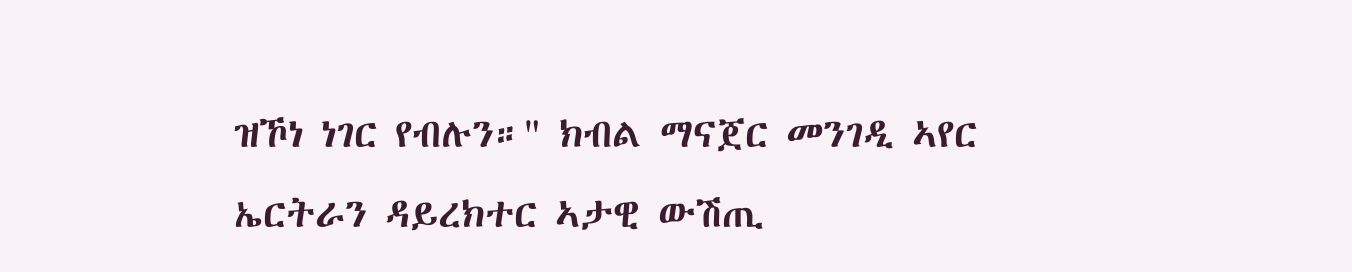ዝኾነ ነገር የብሉን።" ክብል ማናጀር መንገዲ ኣየር ኤርትራን ዳይረክተር ኣታዊ ውሽጢ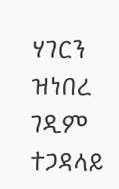ሃገርን ዝነበረ ገዲም ተጋዳላይ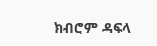ክብሮም ዳፍላ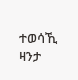ተወሳኺ ዛንታ